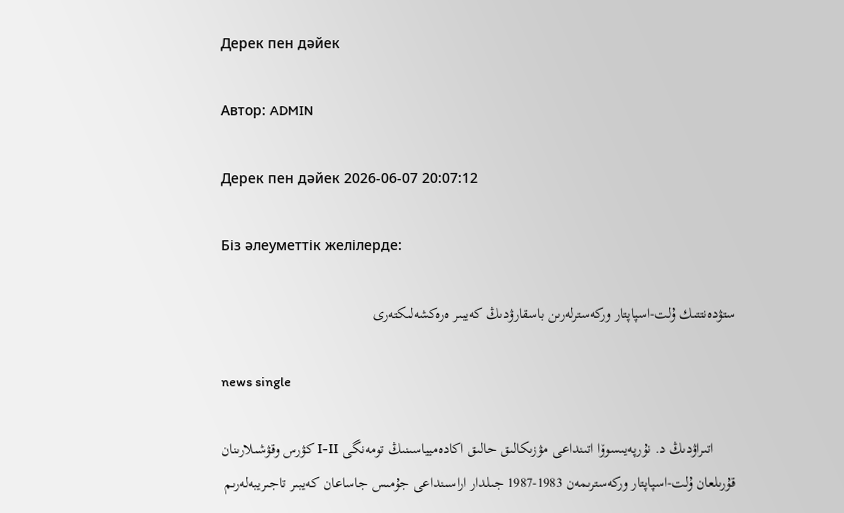Дерек пен дәйек

Автор: ADMIN

Дерек пен дәйек 2026-06-07 20:07:12

Біз әлеуметтік желілерде:

ستۋدەنتتىك ۇلت-اسپاپتار وركەسترلەرىن باسقارۋدىڭ كەيبىر ەرەكشەلىكتەرى

news single

      اتىراۋدىڭ د. نۇرپەيىسوۆا اتىنداعى مۋزىكالىق حالىق اكادەميياسىنىڭ تومەنگى I-II كۋرس وقۋشىلارىنان قۇرىلعان ۇلت-اسپاپتار وركەسترىمەن 1983-1987 جىلدار اراسىنداعى جۇمىس جاساعان كەيبىر تاجىريبەلەرىم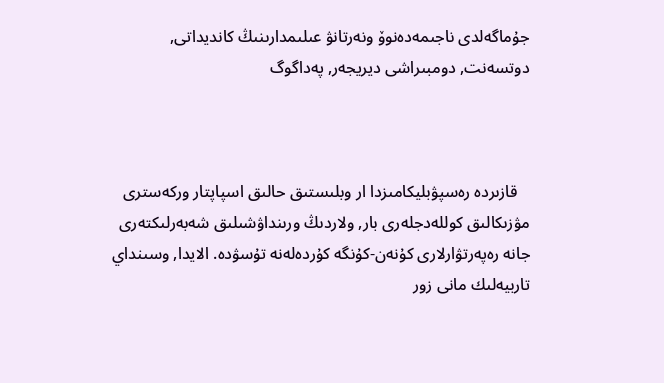جۇماگەلدى ناجىمەدەنوۆ ونەرتانۋ عىلىمدارىنىڭ كانديداتى, دوتسەنت, دومبىراشى ديريجەر, پەداگوگ



   قازىردە رەسپۋبليكامىزدا ار وبلىستىق حالىق اسپاپتار وركەسترى مۋزىكالىق كوللەدجلەرى بار, ولاردىڭ ورىنداۋشىلىق شەبەرلىكتەرى جانە رەپەرتۋارلارى كۇنەن-كۇنگە كۇردەلەنە تۇسۋدە. الايدا, وسىنداي تاربيەلىك مانى زور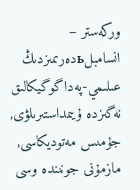وركەستر – انسامبلьدەرىمىزدىڭ عىلىمي-پەداگوگيكالىق نەگىزدە ۇيىمداستىرىلۋى, جۇمىس مەتوديكاسى, مازمۇنى جونىندە وسى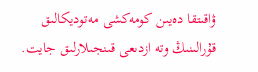ۋاقىتقا دەيىن كومەكشى مەتوديكالىق قۇرالىنىڭ وتە ازدىعى قىنجىلارلىق جايت.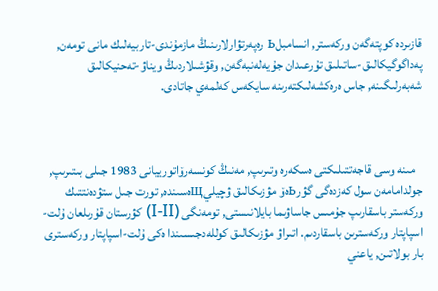قازىردە كوپتەگەن وركەستر, انسامبلь رەپەرتۋارلارىنىڭ مازمۇندى-تاربيەلىك مانى تومەن, پەداگوگيكالىق-ساتىلىق تۇرعىدان جۇيەلەنبەگەن, وقۋشىلاردىڭ ويناۋ-تەحنيكالىق شەبەرلىگىنە, جاس ەرەكشەلىكتەرىنە سايكەس كەلمەي جاتادى.



   مىنە وسى قاجەتتىلىكتى ەسكەرە وتىرىپ, مەنىڭ كونسەرۆاتورييانى 1983 جىلى بىتىرىپ, جولدامامەن سول كەزدەگى گۋرьەۆ مۋزىكالىق ۋچيليщەسىندە, تورت جىل ستۋدەنتتىك وركەستر باسقارىپ جۇمىس جاساۋىما بايلانىستى, تومەنگى (I-II) كۋرستان قۇرىلعان ۇلت-اسپاپتار وركەسترىن باسقاردىم. اتىراۋ مۋزىكالىق كوللەدجىسىندا ەكى ۇلت-اسپاپتار وركەسترى بار بولاتىن, ياعني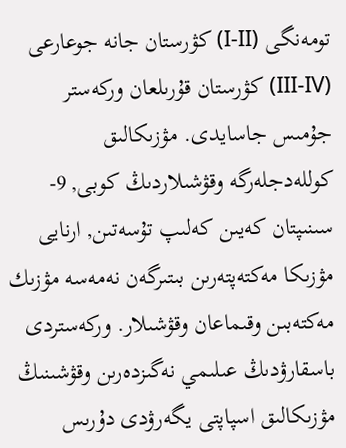تومەنگى (I-II) كۋرستان جانە جوعارعى (III-IV) كۋرستان قۇرىلعان وركەستر جۇمىس جاسايدى. مۋزىكالىق كوللەدجلەرگە وقۋشىلاردىڭ كوبى, 9-سىنىپتان كەيىن كەلىپ تۇسەتىن, ارنايى مۋزىكا مەكتەپتەرىن بىتىرگەن نەمەسە مۋزىك مەكتەبىن وقىماعان وقۋشىلار. وركەستردى باسقارۋدىڭ عىلىمي نەگىزدەرىن وقۋشىنىڭ مۋزىكالىق اسپاپتى يگەرۋدى دۇرىس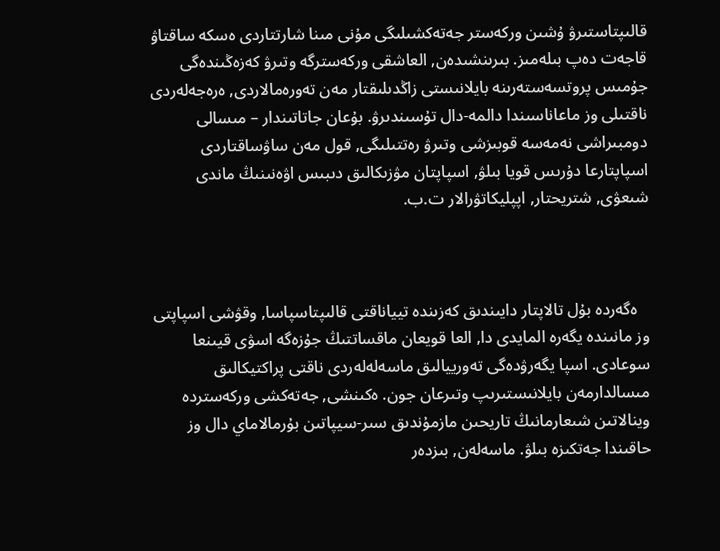قالىپتاستىرۋ ۇشىن وركەستر جەتەكشىلىگى مۇنى مىنا شارتتاردى ەسكە ساقتاۋ قاجەت دەپ بىلەمىز. بىرىنشىدەن, العاشقى وركەسترگە وتىرۋ كەزەڭىندەگى جۇمىس پروتسەستەرىنە بايلانىستى زاڭدىلىقتار مەن تەورەمالاردى, ەرەجەلەردى ناقتىلى وز ماعاناسىندا دالمە-دال تۇسىندىرۋ. بۇعان جاتاتىندار – مىسالى دومبىراشى نەمەسە قوبىزشى وتىرۋ رەتتىلىگى, قول مەن ساۋساقتاردى اسپاپتارعا دۇرىس قويا بىلۋ, اسپاپتان مۋزىكالىق دىبىس اۋەنىنىڭ ماندى شىعۋى, شتريحتار, اپپليكاتۋرالار ت.ب.



   ەگەردە بۇل تالاپتار دايىندىق كەزىندە تيياناقتى قالىپتاسپاسا, وقۋشى اسپاپتى وز مانىندە يگەرە المايدى دا, العا قويعان ماقساتتىڭ جۇزەگە اسۋى قيىنعا سوعادى. اسپا يگەرۋدەگى تەورييالىق ماسەلەلەردى ناقتى پراكتيكالىق مىسالدارمەن بايلانىستىرىپ وتىرعان جون. ەكىنشى, جەتەكشى وركەستردە وينالاتىن شىعارمانىڭ تاريحىن مازمۇندىق سىر-سيپاتىن بۇرمالاماي دال وز حاقىندا جەتكىزە بىلۋ. ماسەلەن, بىزدەر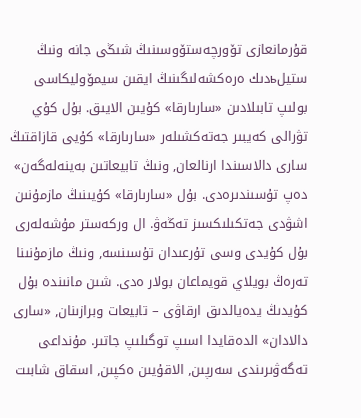قۇرمانعازى تۆورچەستۆوسىنىڭ شىڭى جانە ونىڭ ستيلьدىك ەرەكشەلىگىنىڭ ايقىن سيمۆوليكاسى بولىپ تابىلادىن «سارىارقا» كۇيىن الايىق. بۇل كۇي تۋرالى كەيبىر جەتەكشىلەر «سارىارقا» كۇيى قازاقتىڭ سارى دالاسىندا ارنالعان, ونىڭ تابيعاتىن بەينەلەگەن» دەپ تۇسىندىرەدى. بۇل «سارىارقا» كۇيىنىڭ مازمۇنىن اشۋدى جەتكىلىكسىز تەڭەۋ. ال وركەستر مۇشەلەرى بۇل كۇيدى وسى تۇرعىدان تۇسىنسە, ونىڭ مازمۇنىنا تەرەڭ بويلاي قويماعان بولار ەدى. شىن مانىندە بۇل كۇيدىڭ يدەيالدىق ارقاۋى – تابيعات وبرازىنان, «سارى دالادان» الدەقايدا اسىپ توگىلىپ جاتىر. مۇنداعى تەگەۋىرىندى سەرپىن, الاقۇيىن ەكپىن, اسقاق شابىت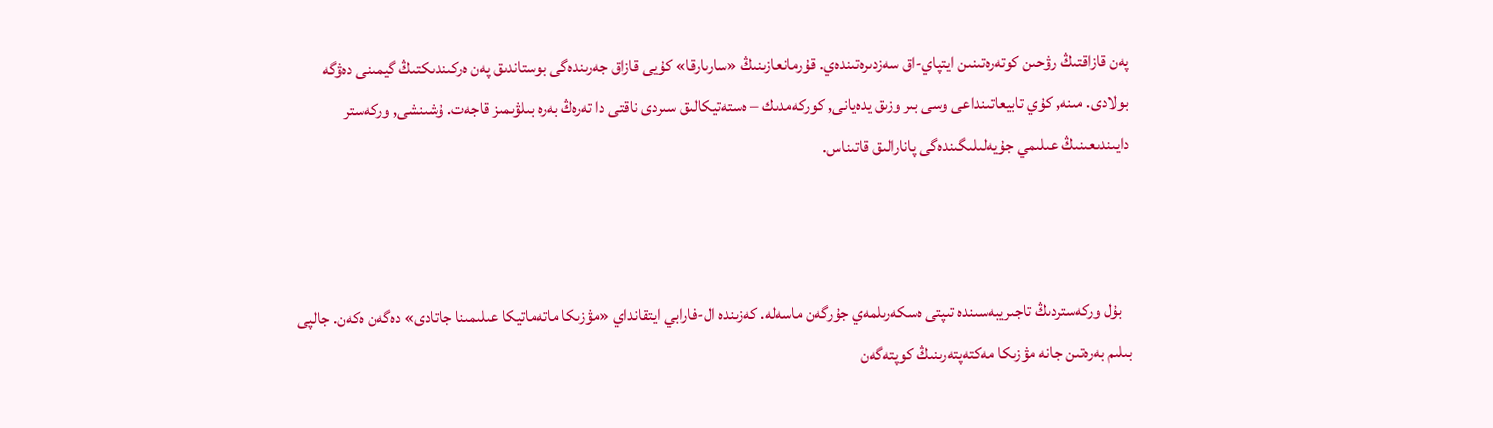پەن قازاقتىڭ رۋحىن كوتەرەتىنىن ايتپاي-اق سەزدىرەتىندەي. قۇرمانعازىنىڭ «سارىارقا» كۇيى قازاق جەرىندەگى بوستاندىق پەن ەركىندىكتىڭ گيمىنى دەۋگە بولادى. مىنە, كۇي تابيعاتىنداعى وسى بىر وزىق يدەيانى, كوركەمدىك – ەستەتيكالىق سىردى ناقتى دا تەرەڭ بەرە بىلۋىمىز قاجەت. ۇشىنشى, وركەستر دايىندىعىنىڭ عىلىمي جۇيەلىلىگىندەگى پانارالىق قاتىناس.



   بۇل وركەستردىڭ تاجىريبەسىندە تىپتى ەسكەرىلمەي جۇرگەن ماسەلە. كەزىندە ال-فارابي ايتقانداي «مۋزىكا ماتەماتيكا عىلىمىنا جاتادى» دەگەن ەكەن. جالپى بىلىم بەرەتىن جانە مۋزىكا مەكتەپتەرىنىڭ كوپتەگەن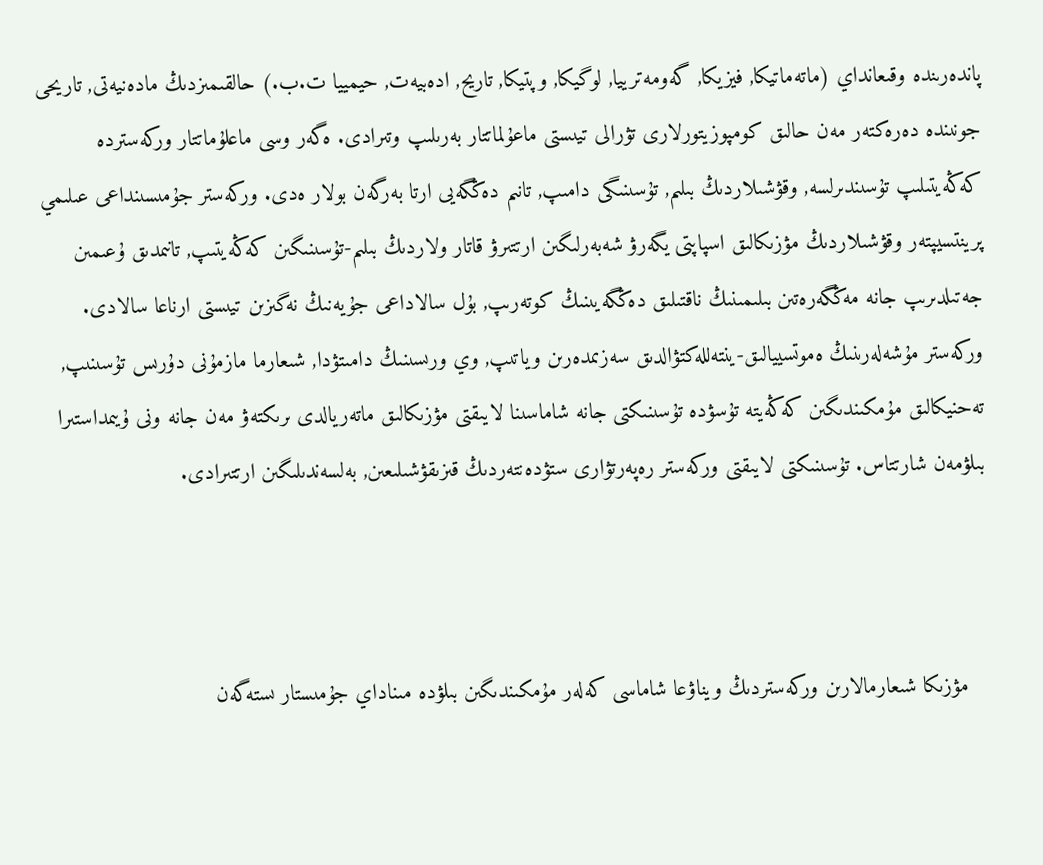پاندەرىندە وقىعانداي (ماتەماتيكا, فيزيكا, گەومەترييا, لوگيكا, وپتيكا, تاريح, ادەبيەت, حيمييا ت.ب.) حالقىمىزدىڭ مادەنيەتى, تاريحى جونىندە دەرەكتەر مەن حالىق كومپوزيتورلارى تۋرالى تيىستى ماعۇلماتتار بەرىلىپ وتىرادى. ەگەر وسى ماعلۇماتتار وركەستردە كەڭەيتىلىپ تۇسىندىرلسە, وقۋشىلاردىڭ بىلىم, تۇسىنىگى دامىپ, تانىم دەڭگەيى ارتا بەرگەن بولار ەدى. وركەستر جۇمىسىنداعى عىلىمي پرينتسيپتەر وقۋشىلاردىڭ مۋزىكالىق اسپاپتى يگەرۋ شەبەرلىگىن ارتتىرۋ قاتار ولاردىڭ بىلىم-تۇسىنىگىن كەڭەيتىپ, تانىمدىق ۇعىمىن جەتىلدىرىپ جانە مەڭگەرەتىن بىلىمىنىڭ ناقتىلىق دەڭگەيىنىڭ كوتەرىپ, بۇل سالاداعى جۇيەنىڭ نەگىزىن تيىستى ارناعا سالادى. وركەستر مۇشەلەرىنىڭ ەموتسييالىق-ينتەللەكتۋالدىق سەزىمدەرىن وياتىپ, وي ورىسىنىڭ دامىتۋدا, شىعارما مازمۇنى دۇرىس تۇسىنىپ, تەحنيكالىق مۇمكىندىگىن كەڭەيتە تۇسۋدە تۇسىنىكتى جانە شاماسىنا لايىقتى مۋزىكالىق ماتەريالدى ىرىكتەۋ مەن جانە ونى ۇيىمداستىرا بىلۋمەن شارتتاس. تۇسىنىكتى لايىقتى وركەستر رەپەرتۋارى ستۋدەنتەردىڭ قىزىقۋشىلىعىن, بەلسەندىلىگىن ارتتىرادى.



   مۋزىكا شىعارمالارىن وركەستردىڭ ويناۋعا شاماسى كەلەر مۇمكىندىگىن بىلۋدە مىناداي جۇمىستار ىستەگەن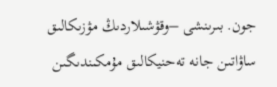جون. بىرىنشى –وقۋشىلاردىڭ مۋزىكالىق ساۋاتىن جانە تەحنيكالىق مۇمكىندىگىن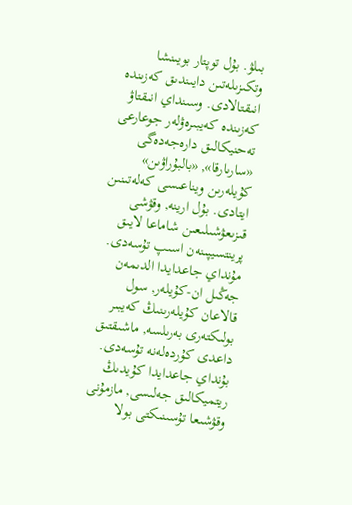بىلۋ. بۇل توپتار بويىنشا وتكىزىلەتىن دايىندىق كەزىندە انىقتالادى. وسىنداي انىقتاۋ كەزىندە كەيبىرەۋلەر جوعارعى تەحنيكالىق دارەجەدەگى «سارىارقا», «بالبۇراۋىن» كۇيلەرىن ويناعىسى كەلەتىنىن ايتادى. بۇل ارينە, وقۋشى قىزىعۋشىلىعىن شاماعا لايىق پرينتسيپىنەن اسىپ تۇسەدى. مۇنداي جاعدايدا الدىمەن جەڭىل ان-كۇيلەر, سول قالاعان كۇيلەرىنىڭ كەيبىر بولىكتەرى بەرىلسە, ماشىقتىق داعدى كۇردەلەنە تۇسەدى. بۇنداي جاعدايدا كۇيدىڭ ريتميكالىق جەلىسى, مازمۇنى وقۋشىعا تۇسىنىكتى بولا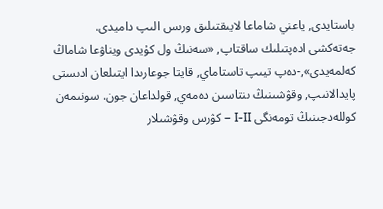باستايدى, ياعني شاماعا لايىقتىلىق ورىس الىپ داميدى. جەتەكشى ادەپتىلىك ساقتاپ, «سەنىڭ ول كۇيدى ويناۋعا شاماڭ كەلمەيدى»,-دەپ تيىپ تاستاماي, قايتا جوعارىدا ايتىلعان ادىستى پايدالانىپ, وقۋشىنىڭ ىنتاسىن دەمەي, قولداعان جون. سونىمەن كوللەدجىنىڭ تومەنگى I-II – كۋرس وقۋشىلار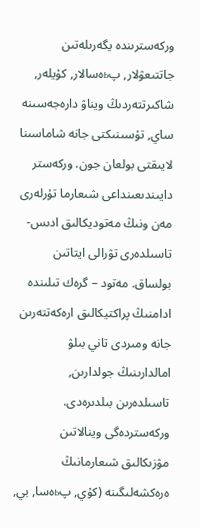وركەسترىندە يگەرىلەتىن جاتتىعۋلار, پьەسالار, كۇيلەر, شاكىرتتەردىڭ ويناۋ دارەجەسىنە ساي, تۇسىنىكتى جانە شاماسىنا لايىقتى بولعان جون. وركەستر دايىندىعىنداعى شىعارما تۇرلەرى مەن ونىڭ مەتوديكالىق ادىس-تاسىلدەرى تۋرالى ايتاتىن بولساق. مەتود – گرەك تىلىندە ادامنىڭ پراكتيكالىق ارەكەتتەرىن جانە ومىردى تاني بىلۋ امالدارىنىڭ جولدارىن, تاسىلدەرىن بىلدىرەدى. وركەستردەگى وينالاتىن مۋزىكالىق شىعارمانىڭ ەرەكشەلىگىنە (كۇي, پьەسا, بي,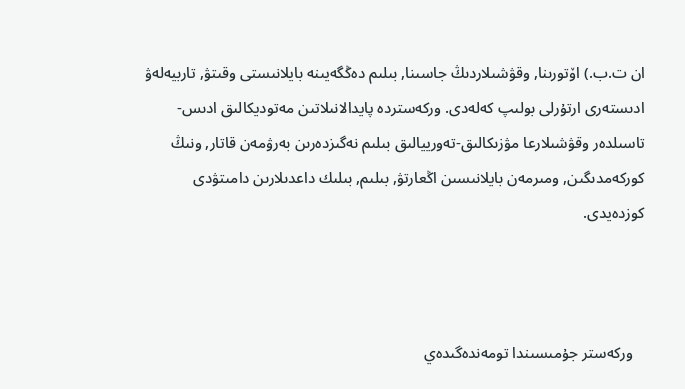ان ت.ب.) اۆتورىنا, وقۋشىلاردىڭ جاسىنا, بىلىم دەڭگەيىنە بايلانىستى وقىتۋ, تاربيەلەۋ ادىستەرى ارتۇرلى بولىپ كەلەدى. وركەستردە پايدالانىلاتىن مەتوديكالىق ادىس-تاسىلدەر وقۋشىلارعا مۋزىكالىق-تەورييالىق بىلىم نەگىزدەرىن بەرۋمەن قاتار, ونىڭ كوركەمدىگىن, ومىرمەن بايلانىسىن اڭعارتۋ, بىلىم, بىلىك داعدىلارىن دامىتۋدى كوزدەيدى.



   وركەستر جۇمىسىندا تومەندەگىدەي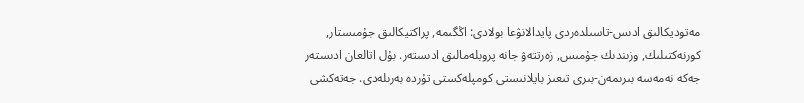مەتوديكالىق ادىس-تاسىلدەردى پايدالانۋعا بولادى: اڭگىمە, پراكتيكالىق جۇمىستار, كورنەكتىلىك, وزىندىك جۇمىس, زەرتتەۋ جانە پروبلەمالىق ادىستەر. بۇل اتالعان ادىستەر جەكە نەمەسە بىرىمەن-بىرى تىعىز بايلانىستى كومپلەكستى تۇردە بەرىلەدى. جەتەكشى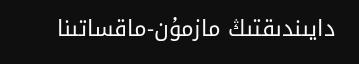دايىندىقتىڭ مازمۇن-ماقساتىنا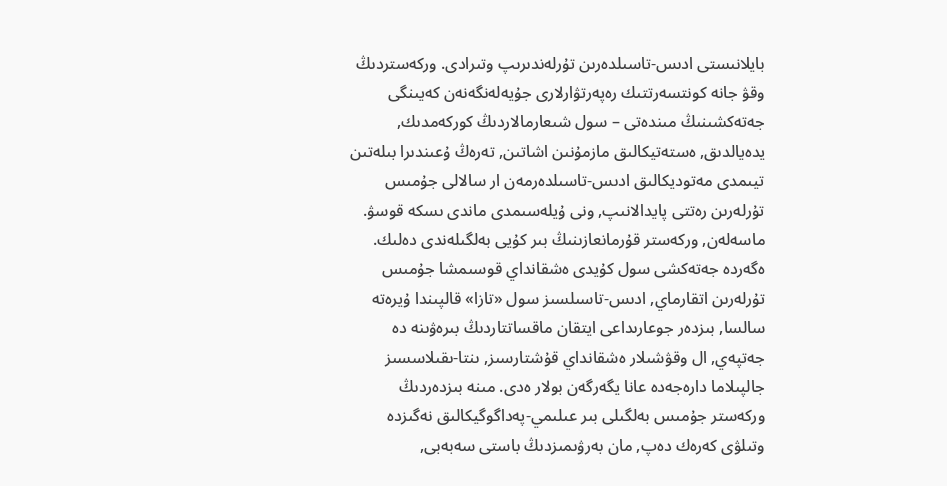بايلانىستى ادىس-تاسىلدەرىن تۇرلەندىرىپ وتىرادى. وركەستردىڭ وقۋ جانە كونتسەرتتىك رەپەرتۋارلارى جۇيەلەنگەنەن كەيىنگى جەتەكشىنىڭ مىندەتى – سول شىعارمالاردىڭ كوركەمدىك, يدەيالدىق, ەستەتيكالىق مازمۇنىن اشاتىن, تەرەڭ ۇعىندىرا بىلەتىن تيىمدى مەتوديكالىق ادىس-تاسىلدەرمەن ار سالالى جۇمىس تۇرلەرىن رەتتى پايدالانىپ, ونى ۇيلەسىمدى ماندى ىسكە قوسۋ. ماسەلەن, وركەستر قۇرمانعازىنىڭ بىر كۇيى بەلگىلەندى دەلىك. ەگەردە جەتەكشى سول كۇيدى ەشقانداي قوسىمشا جۇمىس تۇرلەرىن اتقارماي, ادىس-تاسىلسىز سول «تازا» قالپىندا ۇيرەتە سالسا, بىزدەر جوعارىداعى ايتقان ماقساتتاردىڭ بىرەۋىنە دە جەتپەي, ال وقۋشىلار ەشقانداي قۇشتارسىز, ىنتا-ىقىلاسسىز جالپىلاما دارەجەدە عانا يگەرگەن بولار ەدى. مىنە بىزدەردىڭ وركەستر جۇمىس بەلگىلى بىر عىلىمي-پەداگوگيكالىق نەگىزدە وتىلۋى كەرەك دەپ, مان بەرۋىمىزدىڭ باستى سەبەبى,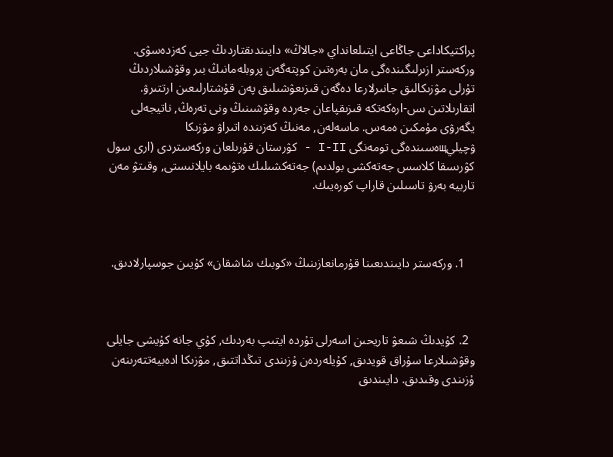پراكتيكاداعى جاڭاعى ايتىلعانداي «جالاڭ» دايىندىقتاردىڭ جيى كەزدەسۋى. وركەستر ازىرلىگىندەگى مان بەرەتىن كوپتەگەن پروبلەمانىڭ بىر وقۋشىلاردىڭ تۇرلى مۋزىكالىق جانىرلارعا دەگەن قىزىعۋشىلىق پەن قۇشتارلىعىن ارتتىرۋ. اتقارىلاتىن ىس-ارەكەتكە قىزىقپاعان جەردە وقۋشىنىڭ ونى تەرەڭ, ناتيجەلى يگەرۋى مۇمكىن ەمەس. ماسەلەن, مەنىڭ كەزىندە اتىراۋ مۋزىكا ۋچيليщەسىندەگى تومەنگى I-II - كۋرستان قۇرىلعان وركەستردى (ارى سول كۋرىسقا كلاسس جەتەكشى بولدىم) جەتەكشىلىك ەتۋىمە بايلانىستى, وقىتۋ مەن تاربيە بەرۋ تاسىلىن قاراپ كورەيىك.



   1. وركەستر دايىندىعىنا قۇرمانعازىنىڭ «كوبىك شاشقان» كۇيىن جوسپارلادىق.



  2. كۇيدىڭ شىعۋ تاريحىن اسەرلى تۇردە ايتىپ بەردىك, كۇي جانە كۇيشى جايلى وقۋشىلارعا سۇراق قويدىق, كۇيلەردەن ۇزىندى تىڭداتتىق, مۋزىكا ادەبيەتتەرىنەن ۇزىندى وقىدىق. دايىندىق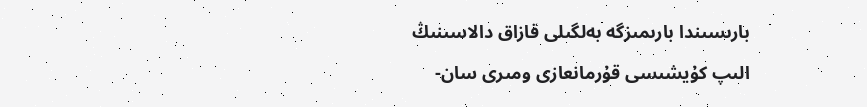بارىسىندا بارىمىزگە بەلگىلى قازاق دالاسىنىڭ الىپ كۇيشىسى قۇرمانعازى ومىرى سان-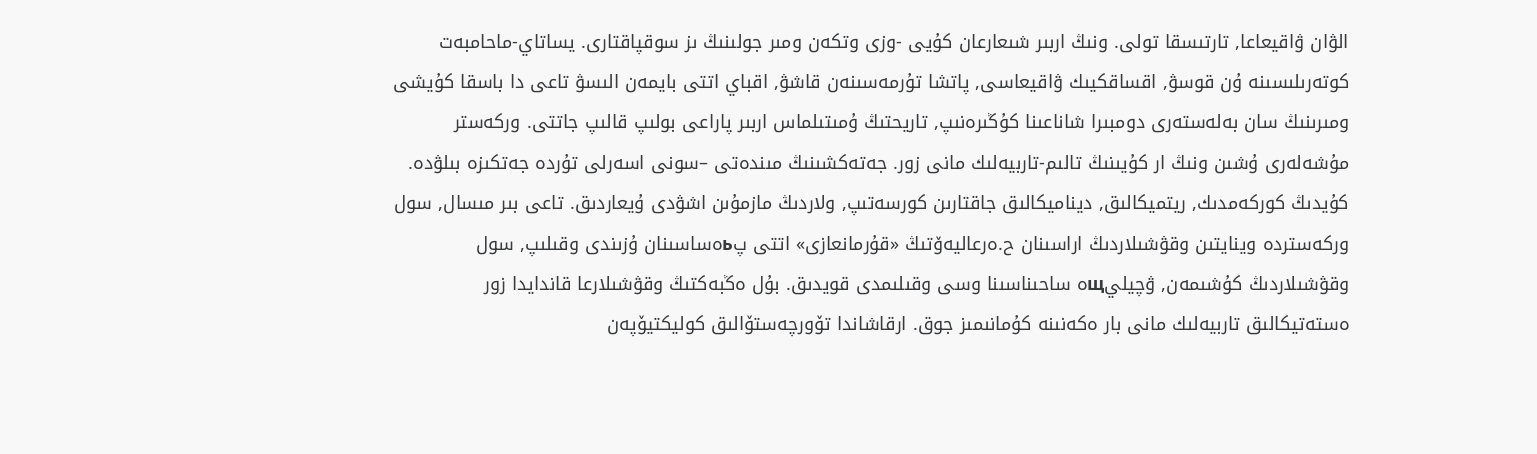الۋان ۋاقيعاعا, تارتىسقا تولى. ونىڭ اربىر شىعارعان كۇيى -وزى وتكەن ومىر جولىنىڭ ىز سوقپاقتارى. يساتاي-ماحامبەت كوتەرىلىسىنە ۇن قوسۋ, اقساقكيىك ۋاقيعاسى, پاتشا تۇرمەسىنەن قاشۋ, اقباي اتتى بايمەن الىسۋ تاعى دا باسقا كۇيشى ومىرىنىڭ سان بەلەستەرى دومبىرا شاناعىنا كۇڭىرەنىپ, تاريحتىڭ ۇمىتىلماس اربىر پاراعى بولىپ قالىپ جاتتى. وركەستر مۇشەلەرى ۇشىن ونىڭ ار كۇيىنىڭ تالىم-تاربيەلىك مانى زور. جەتەكشىنىڭ مىندەتى –سونى اسەرلى تۇردە جەتكىزە بىلۋدە. كۇيدىڭ كوركەمدىك, ريتميكالىق, ديناميكالىق جاقتارىن كورسەتىپ, ولاردىڭ مازمۇىن اشۋدى ۇيعاردىق. تاعى بىر مىسال, سول وركەستردە وينايتىن وقۋشىلاردىڭ اراسىنان ح.ەرعاليەۆتىڭ «قۇرمانعازى» اتتى پьەساسىنان ۇزىندى وقىلىپ, سول وقۋشىلاردىڭ كۇشىمەن, ۋچيليщە ساحىناسىنا وسى وقىلىمدى قويدىق. بۇل ەڭبەكتىڭ وقۋشىلارعا قاندايدا زور ەستەتيكالىق تاربيەلىك مانى بار ەكەنىنە كۇمانىمىز جوق. ارقاشاندا تۆورچەستۆالىق كوليكتيۆپەن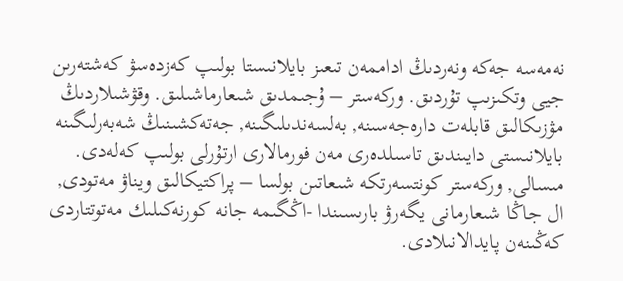نەمەسە جەكە ونەردىڭ اداممەن تىعىز بايلانىستا بولىپ كەزدەسۋ كەشتەرىن جيى وتكىزىپ تۇردىق. وركەستر – ۇجىمدىق شىعارماشىلىق. وقۋشىلاردىڭ مۋزىكالىق قابلەت دارەجەسىنە, بەلسەندىلىگىنە, جەتەكشىنىڭ شەبەرلىگىنە بايلانىستى دايىندىق تاسىلدەرى مەن فورمالارى ارتۇرلى بولىپ كەلەدى. مىسالى, وركەستر كونتسەرتكە شىعاتىن بولسا – پراكتيكالىق ويناۋ مەتودى, ال جاڭا شىعارمانى يگەرۋ بارىسىندا -اڭگىمە جانە كورنەكىلىك مەتوتتاردى كەڭىنەن پايدالانىلادى.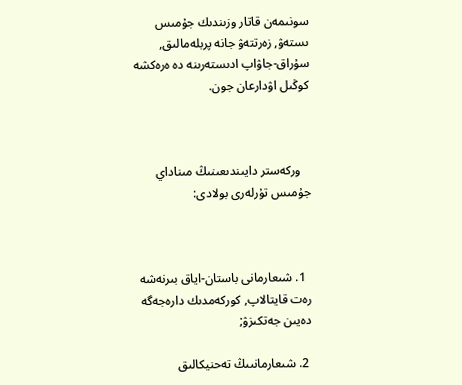سونىمەن قاتار وزىندىك جۇمىس ىستەۋ, زەرتتەۋ جانە پربلەمالىق, سۇراق-جاۋاپ ادىستەرىنە دە ەرەكشە كوڭىل اۋدارعان جون.



   وركەستر دايىندىعىنىڭ مىناداي جۇمىس تۇرلەرى بولادى:



  1. شىعارمانى باستان-اياق بىرنەشە رەت قايتالاپ, كوركەمدىك دارەجەگە دەيىن جەتكىزۋ;

 2. شىعارمانىىڭ تەحنيكالىق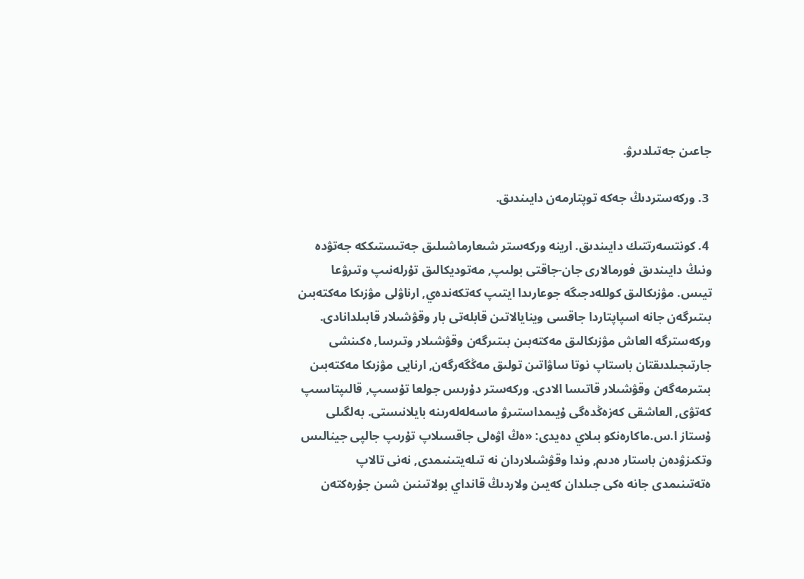جاعىن جەتىلدىرۋ.

 3. وركەستردىڭ جەكە توپتارمەن دايىندىق.

 4. كونتسەرتتىك دايىندىق. ارينە وركەستر شىعارماشىلىق جەتىستىككە جەتۋدە ونىڭ دايىندىق فورمالارى جان-جاقتى بولىپ, مەتوديكالىق تۇرلەنىپ وتىرۋعا تيىس. مۋزىكالىق كوللەدجىگە جوعارىدا ايتىپ كەتكەندەي, ارناۋلى مۋزىكا مەكتەبىن بىتىرگەن جانە اسپاپتاردا جاقسى وينايالاتىن قابلەتى بار وقۋشىلار قابىلدانادى. وركەسترگە العاش مۋزىكالىق مەكتەبىن بىتىرگەن وقۋشىلار وتىرسا, ەكىنشى جارتىجىلدىقتان باستاپ نوتا ساۋاتىن تولىق مەڭگەرگەن, ارنايى مۋزىكا مەكتەبىن بىتىرمەگەن وقۋشىلار قاتىسا الادى. وركەستر دۇرىس جولعا تۇسىپ, قالىپتاسىپ كەتۋى, العاشقى كەزەڭدەگى ۇيىمداستىرۋ ماسەلەلەرىنە بايلانىستى. بەلگىلى ۇستاز ا.س.ماكارەنكو بىلاي دەيدى: «ەڭ اۋەلى جاقسىلاپ تۇرىپ جالپى جينالىس وتكىزۋدەن باستار ەدىم, وندا وقۋشىلاردان نە تىلەيتىنىمدى, نەنى تالاپ ەتەتىنىمدى جانە ەكى جىلدان كەيىن ولاردىڭ قانداي بولاتىنىن شىن جۇرەكتەن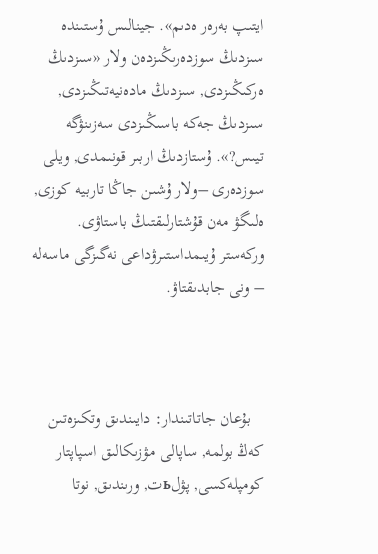ايتىپ بەرەر ەدىم». جينالىس ۇستىندە سىزدىڭ سوزدەرىڭىزدەن ولار «سىزدىڭ ەركىڭىزدى, سىزدىڭ مادەنيەتىڭىزدى, سىزدىڭ جەكە باسىڭىزدى سەزىنۋگە تيىس?». ۇستازدىڭ اربىر قونىمدى, ويلى سوزدەرى –ولار ۇشىن جاڭا تاربيە كوزى, ەلىگۋ مەن قۇشتارلىقتىڭ باستاۋى. وركەستر ۇيىمداستىرۋداعى نەگىزگى ماسەلە – ونى جابدىقتاۋ.



   بۇعان جاتاتىندار: دايىندىق وتكىزەتىن كەڭ بولمە, ساپالى مۋزىكالىق اسپاپتار كومپلەكسى, پۋلьت, ورىندىق, نوتا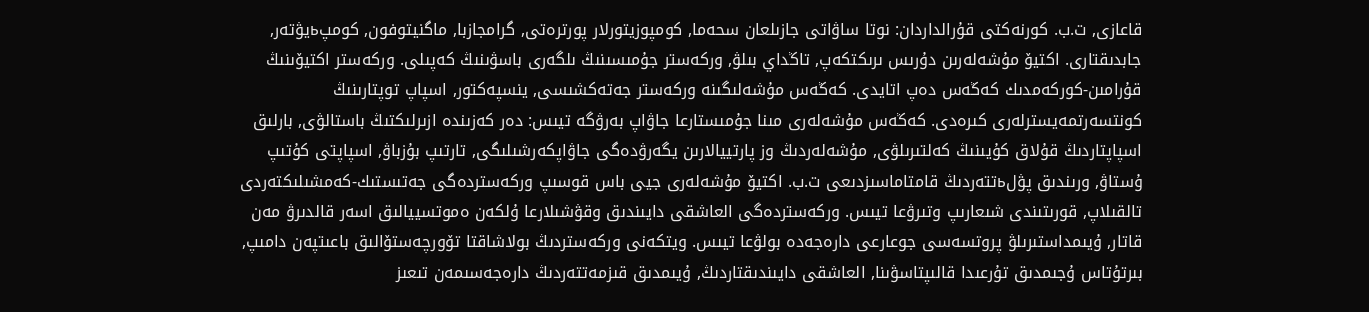قاعازى, ت.ب. كورنەكتى قۇرالداردان: نوتا ساۋاتى جازىلعان سحەما, كومپوزيتورلار پورترەتى, گرامجازبا, ماگنيتوفون, كومپьيۋتەر, جابدىقتارى. اكتيۆ مۇشەلەرىن دۇرىس ىرىكتكەپ, تاڭداي بىلۋ, وركەستر جۇمىسىنىڭ ىلگەرى باسۋىنىڭ كەپىلى. وركەستر اكتيۆىنىڭ قۇرامىن-كوركەمدىك كەڭەس دەپ اتايدى. كەڭەس مۇشەلىگىنە وركەستر جەتەكشىسى, ينسپەكتور, اسپاپ توپتارىنىڭ كونتسەرتمەيسترلەرى كىرەدى. كەڭەس مۇشەلەرى مىنا جۇمىستارعا جاۋاپ بەرۋگە تيىس: دەر كەزىندە ازىرلىكتىڭ باستالۋى, بارلىق اسپاپتاردىڭ قۇلاق كۇيىنىڭ كەلتىرىلۋى, مۇشەلەردىڭ وز پارتييالارىن يگەرۋدەگى جاۋاپكەرشىلىگى, تارتىپ بۇزباۋ, اسپاپتى كۇتىپ ۇستاۋ, ورىندىق پۋلьتتەردىڭ قامتاماسىزدىعى ت.ب. اكتيۆ مۇشەلەرى جيى باس قوسىپ وركەستردەگى جەتىستىك-كەمشىلىكتەردى تالقىلاپ, قورىتىندى شىعارىپ وتىرۋعا تيىس. وركەستردەگى العاشقى دايىندىق وقۋشىلارعا ۇلكەن ەموتسييالىق اسەر قالدىرۋ مەن قاتار, ۇيىمداستىرىلۋ پروتسەسى جوعارعى دارەجەدە بولۋعا تيىس. ويتكەنى وركەستردىڭ بولاشاقتا تۆورچەستۆالىق باعىتپەن دامىپ, بىرتۇتاس ۇجىمدىق تۇرعىدا قالىپتاسۋىنا, العاشقى دايىندىقتاردىڭ, ۇيىمدىق قىزمەتتەردىڭ دارەجەسىمەن تىعىز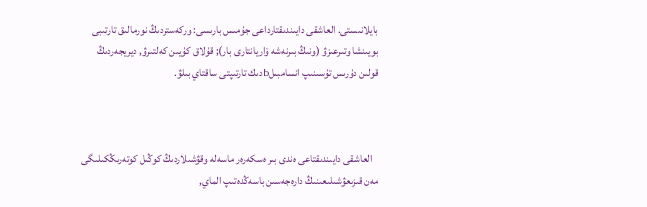بايلانىستى. العاشقى دايىندىقتارداعى جۇمىس بارىسى: وركەستردىڭ نورمالىق تارتىبى بويىنشا وتىرعىزۋ (ونىڭ بىرنەشە ۆاريانتارى بار); قۇلاق كۇيىن كەلتىرۋ, ديريجەردىڭ قولىن دۇرىس تۇسىنىپ انسامبىلьدىك تارتىپتى ساقتاي بىلۋ.



   العاشقى دايىندىقتاعى ەندى بىر ەسكەرەر ماسەلە وقۋشىلاردىڭ كوڭىل كوتەرىڭكىلىگى مەن قىزىعۋشىلىعىنىڭ دارەجەسىن باسەڭدەتىپ الماي,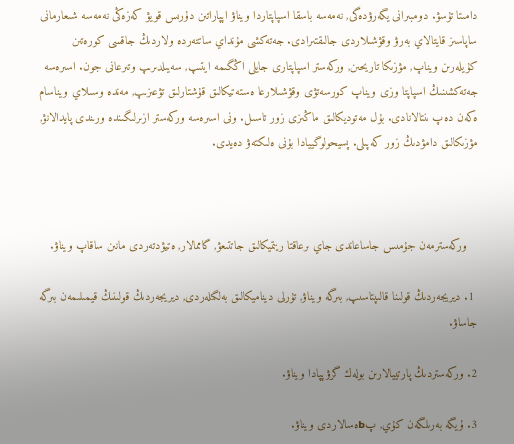دامىتا تۇسۋ. دومبىرانى يگەرۋدەگى, نەمەسە باسقا اسپاپتاردا ويناۋ اپپاراتىن دۇرىس قويۋ كەزەڭى نەمەسە شىعارمانى ساپاسىز قايتالاي بەرۋ وقۋشىلاردى جالىقتىرادى. جەتەكشى مۇنداي ساتتەردە ولاردىڭ جاقسى كورەتىن كۇيلەرىن ويناپ, مۋزىكا تاريحىن, وركەستر اسپاپتارى جايلى اڭگىمە ايتىپ, سەيىلدىرىپ وتىرعانى جون. اسىرەسە جەتەكشىنىڭ اسپاپتا وزى ويناپ كورسەتۋى وقۋشىلارعا ەستەتيكالىق قۇشتارلىق تۋعىزىپ, مەندە وسىلاي ويناسام ەكەن دەپ ىنتالانادى. بۇل مەتوديكالىق ماڭىزى زور تاسىل. ونى اسىرەسە وركەستر ازىرلىگىندە ورىندى پايدالانۋ, مۋزىكالىق دامۋدىڭ زور كەپىلى. پسيحولوگييادا بۇنى ەلىكتەۋ دەيدى.



   وركەسترمەن جۇمىس جاساعاندى جاي ىرعاقتا ريتميكالىق جاتتىعۋ, گاممالار, ەتيۋدتەردى مانىن ساقاپ ويناۋ.

 1. ديريجەردىڭ قولىنا قالىپتاسىپ, بىرگە ويناۋ, تۇرلى ديناميكالىق بەلگىلەردى, ديريجەردىڭ قولىنىڭ قيمىلىمەن بىرگە جاساۋ.

2. وركەستردىڭ پارتييالارىن بولەك گرۋپپادا ويناۋ.

3. ۇيگە بەرىلگەن كۇي, پьەسالاردى ويناۋ.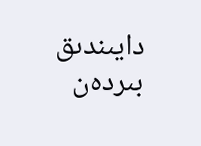دايىندىق بىردەن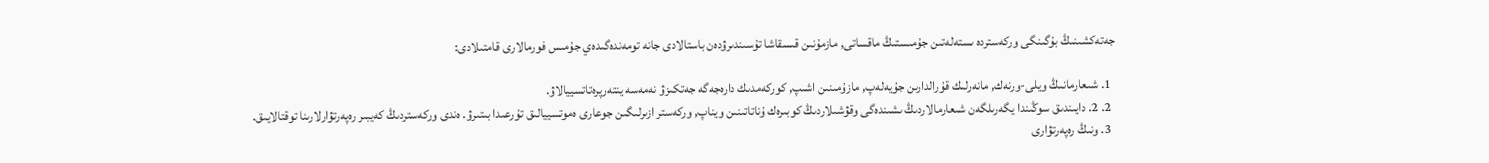جەتەكشىنىڭ بۇگىنگى وركەستردە ىستەلەتىن جۇمىستىڭ ماقساتى, مازمۇنىن قىسقاشا تۇسىندىرۋدەن باستالادى جانە تومەندەگىدەي جۇمىس فورمالارى قامتىلادى:

  1. شىعارمانىڭ ويلى-ورنەك, مانەرلىك قۇرالدارىن جۇيەلەپ, مازۇمىنىن اشىپ, كوركەمدىك دارەجەگە جەتكىزۋ نەمەسە ينتەرپرەتاتسييالاۋ.
  2. 2. دايىندىق سوڭىندا يگەرىلگەن شىعارمالاردىڭ ىشىندەگى وقۋشىلاردىڭ كوبىرەك ۇناتاتىنىن ويناپ, وركەستر ازىرلىگىن جوعارى ەموتسييالىق تۇرعىدا بىتىرۋ. ەندى وركەستردىڭ كەيبىر رەپەرتۋارلارىنا توقتالايىق.
  3. ونىڭ رەپەرتۋارى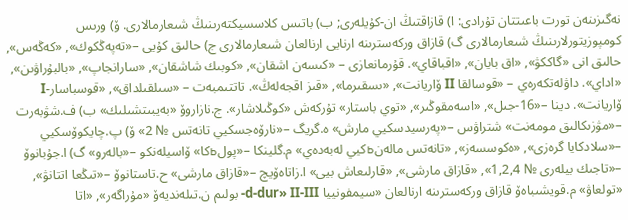نەگىزىنەن تورت باعىتتان تۇرادى: ا) قازاقتىڭ ان-كۇيلەرى; ب) باتىس كلاسسيكتەرىنىڭ شىعارمالارى. ۆ) ورىس كومپوزيتورلارىنىڭ شىعارمالارى گ) قازاق وركەسترىنە ارنايى ارنالعان شىعارمالارى ج) حالىق كۇيى –«تەپەڭكوك», «كەڭەس», حالىق انى «گاككۋ», «اق بايان», «اقباقاي». قۇرمانعازى – «كىسەن اشقان», «كوبىك شاشقان», «سارانجاپ», «بالبۇراۋىن», «اداي». داۋلەتكەرەي – «قوسالقا II ۆاريانت», «ىسقىرما», «قىز اقجەلەڭ». تاتتىمبەت – «سىلقىلداق», «قوسباسار-I ۆاريانت». دينا –«16-جىل», «اسەمقوڭىر», «توي باستار» تۇركەش «كوڭىلاشار». ج.نازاروۆ «بەيبىتشىلىك» ب) ف.شۋبەرت –«مۋزىكالىق مومەنت» شتراۋس –«پەرسيدسكيي مارش» ە.گريگ –«نارۆەجسكيي تانەتس № 2» ۆ) پ.چايكوۆسكيي –«سلادكايا گرەزى», «ەكوسسەز», «تانەتس مالەنьكيي لەبەدەي» م.گلينكا –«پولьكا» ۆاسيلەنكو –«بالەرو» گ) ا.جۇبانوۆ –«تاجىك بيلەرى № 1,2,4», «قازاق مارشى», «قارلىعاش بيى» ا.زاتاەۆيچ –«قازاق مارشى» ح.تاستانوۆ –«تىڭعا اتتانۋ», «تولعاۋ» م.قويشىباەۆ قازاق وركەسترىنە ارنالعان «سيمفونييا d-dur» II-III- بولىم ن.تىلەنديەۆ «مۇراگەر», «اتا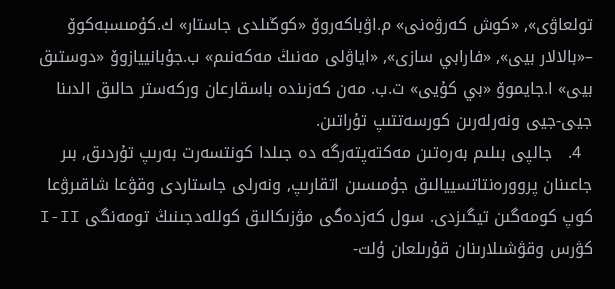تولعاۋى», «كوش كەرۋەنى» م.اۋباكەروۆ «كوڭىلدى جاستار» ك.كۇمىسبەكوۆ –«بالالار بيى», «فارابي سازى», «اياۋلى مەنىڭ مەكەنىم» ب.جۇبانييازوۆ «دوستىق بيى» ا.جايموۆ «بي كۇيى» ت.ب. مەن كەزىندە باسقارعان وركەستر حالىق الدىنا جيى-جيى ونەرلەرىن كورسەتتىپ تۇراتىن.
  4.   جالپى بىلىم بەرەتىن مەكتەپتەرگە دە جىلدا كونتسەرت بەرىپ تۇردىق, بىر جاعىنان پروورەنتاتسييالىق جۇمىسىن اتقارىپ, ونەرلى جاستاردى وقۋعا شاقىرۋعا كوپ كومەگىن تيگىزدى. سول كەزدەگى مۋزىكالىق كوللەدجىنىڭ تومەنگى I-II كۋرس وقۋشىلارىنان قۇرىلعان ۇلت-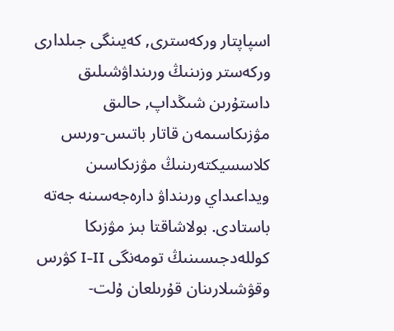اسپاپتار وركەسترى, كەيىنگى جىلدارى وركەستر وزىنىڭ ورىنداۋشىلىق داستۇرىن شىڭداپ, حالىق مۋزىكاسىمەن قاتار باتىس-ورىس كلاسسيكتەرىنىڭ مۋزىكاسىن ويداعىداي ورىنداۋ دارەجەسىنە جەتە باستادى. بولاشاقتا بىز مۋزىكا كوللەدجىسىنىڭ تومەنگى I-II كۋرس وقۋشىلارىنان قۇرىلعان ۇلت-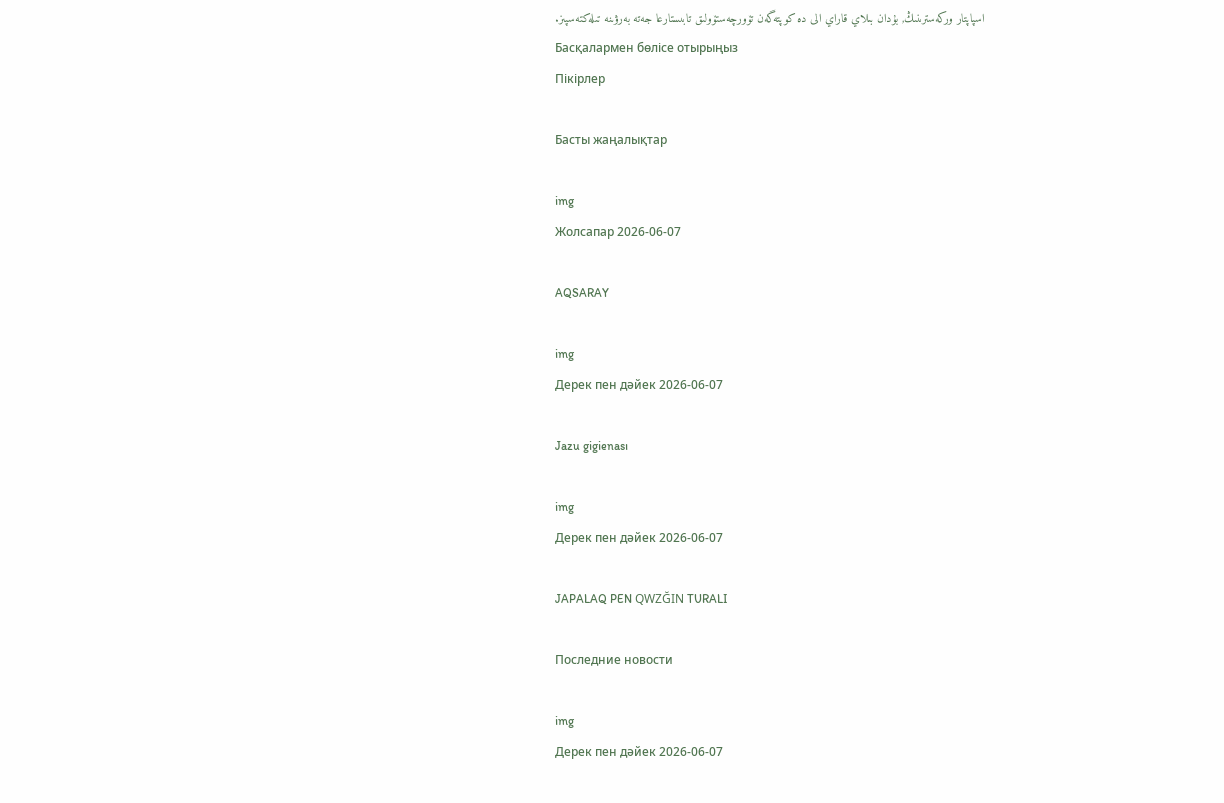اسپاپتار وركەسترىنىڭ, بۇدان بىلاي قاراي الى دە كوپتەگەن تۆورچەستۆولىق تابىستارعا جەتە بەرۋىنە تىلەكتەسپىز.
Басқалармен бөлісе отырыңыз
Пікірлер

Басты жаңалықтар

img
Жолсапар 2026-06-07

AQSARAY

img
Дерек пен дәйек 2026-06-07

Jazu gigienası

img
Дерек пен дәйек 2026-06-07

JAPALAQ PEN QWZĞIN TURALI

Последние новости

img
Дерек пен дәйек 2026-06-07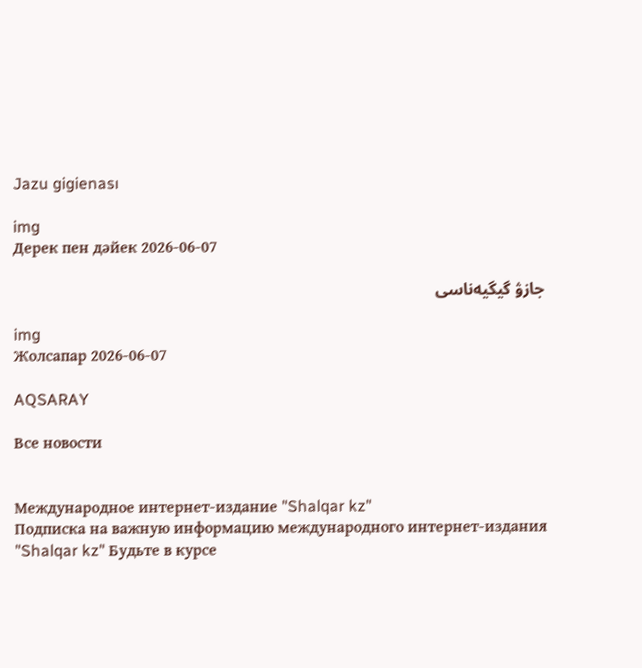Jazu gigienası

img
Дерек пен дәйек 2026-06-07

جازۋ گيگيەناسى

img
Жолсапар 2026-06-07

AQSARAY

Все новости


Международное интернет-издание "Shalqar kz"
Подписка на важную информацию международного интернет-издания "Shalqar kz" Будьте в курсе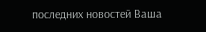последних новостей Ваша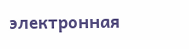электронная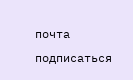почта подписаться